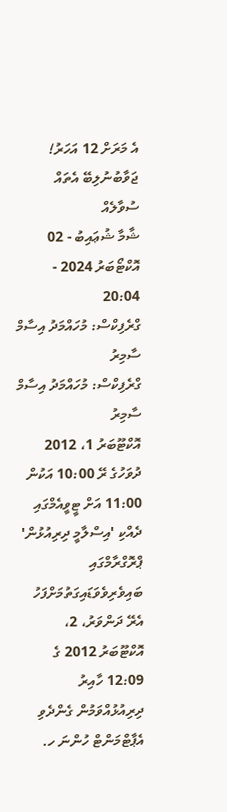އެ މަރަށް 12 އަހަރު! ޖަވާބުނުލިބޭ އެތައް ސުވާލެއް
ޝާމާ ޝުޢައިބު - 02 އޮކްޓޯބަރު 2024 - 20:04
ގްރެފިކްސް: މުހައްމަދު އިސާމް ސާމިރު
ގްރެފިކްސް: މުހައްމަދު އިސާމް ސާމިރު
އޮކްޓޫބަރު 1، 2012 ދުވަހުގެ ރޭ 10:00 އަކުން 11:00 އަށް ޓީވީއެމްގައި ދެއްކި 'އިސްލާމީ ދިރިއުޅުން' ޕްރޮގްރާމްގައި ބައިވެރިވެވަޑައިގަތުމަށްފަހު އެރޭ ދަންވަރު، 2، އޮކްޓޫބަރު 2012 ގެ 12:09 ހާއިރު ދިރިއުޅުއްވަމުން ގެންދެވި އެޕާޓްމަންޓް ހުންނަ ހ.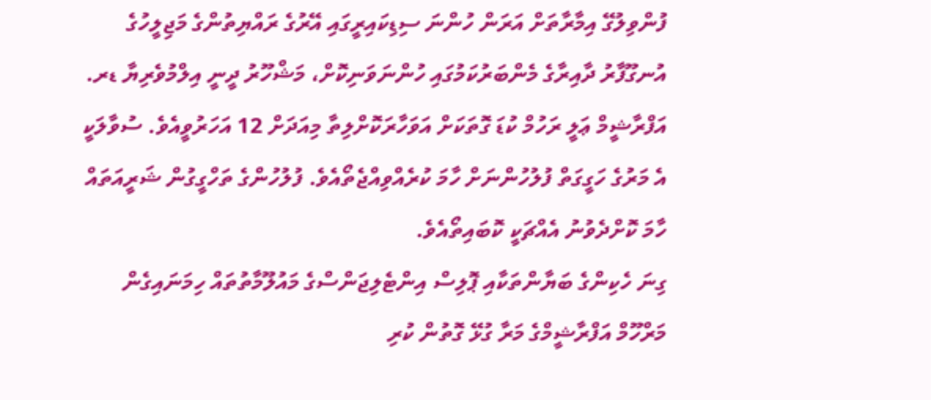ފުންވިލުގޭ އިމާރާތަށް އަރަން ހުންނަ ސިޑިކައިރީގައި އޭރުގެ ރައްޔިތުންގެ މަޖިލީހުގެ އުނގޫފާރު ދާއިރާގެ މެންބަރުކަމުގައި ހުންނަވަނިކޮށް، މަޝްހޫރު ދީނީ އިލްމުވެރިޔާ ޑރ. އަފްރާޝީމް ޢަލީ ރަހުމް ކުޑަ ގޮތަކަށް އަވަހާރަކޮށްލިތާ މިއަދަށް 12 އަހަރުވީއެވެ. ސުވާލަކީ އެ މަރުގެ ހަގީގަތް ފުލުހުންނަށް ހާމަ ކުރެއްވިއްޖެތޯއެވެ. ފުލުހުންގެ ތަހްގީގުން ޝަރީއަތައް ހާމަ ކޮށްދެވުނު އެއްޗަކީ ކޮބައިތޯއެވެ.
ގިނަ ހެކިންގެ ބަޔާންތަކާއި ޕޮލިސް އިންޓެލިޖަންސްގެ މައުލޫމާތުތައް ހިމަނައިގެން މަރްހޫމް އަފްރާޝީމްގެ މަރާ ގުޅޭ ގޮތުން ކުރި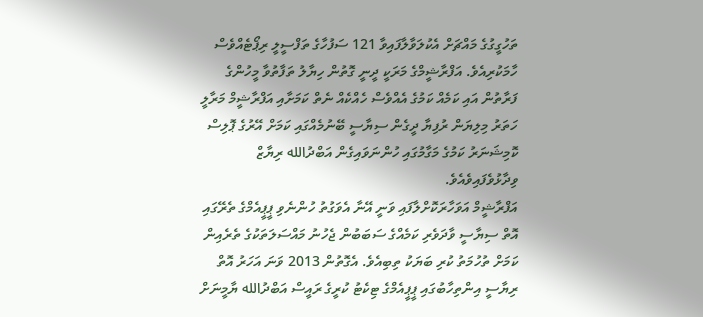ތަހުގީގުގެ މައްޗަށް އެކުލަވާލާފައިވާ 121 ސަފުހާގެ ތަފްސީލީ ރިޕޯޓެއްވެސް ހާމަކުރިއެވެ. އަފްރާޝީމްގެ މަރަކީ ދީނީ ގޮތުން ހިޔާލު ތަފާތުވާ މީހުންގެ ފަރާތުން އައި ކަމެއް ކަމުގެ އެއްވެސް ހެއްކެއް ނެތް ކަމަށާއި އަފްރާޝީމް މަރާލީ ހަތަރު މިލިޔަން ރުފިޔާ ދީގެން ސިޔާސީ ބޭނުމެއްގައި ކަމަށް އޭރުގެ ޕޮލިސް ކޮމިޝަނަރު ކަމުގެ މަގާމުގައި ހުންނަވައިގެން އަބްދުالله ރިޔާޒް ވިދާޅުވެފައިވެއެވެ.
އަފްރާޝީމް އަވަހާރަކޮށްލާފައި ވަނީ އޭނާ އެވަގުތު ހުންނެވި ޕީޕީއެމްގެ ތެރޭގައި އޮތް ސިޔާސީ ވާދަވެރި ކަމެއްގެ ސަބަބުން ޖެހުނު މައްސަލަތަކުގެ ތެރެއިން ކަމަށް ތުހުމަތު ކުރި ބަޔަކު ތިބިއެވެ. އެގޮތުން 2013 ވަނަ އަހަރު އޮތް ރިޔާސީ އިންތިހާބުގައި ޕީޕީއެމްގެ ޓިކެޓު ކުރީގެ ރައީސް އަބްދުالله ޔާމީނަށް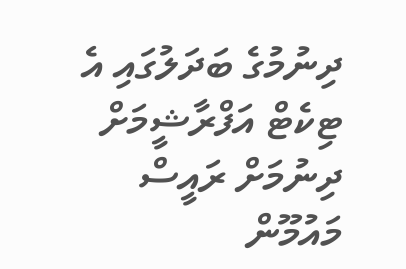ދިނުމުގެ ބަދަލުގައި އެ ޓިކެޓް އަފްރާޝީމަށް ދިނުމަށް ރައީސް މައުމޫން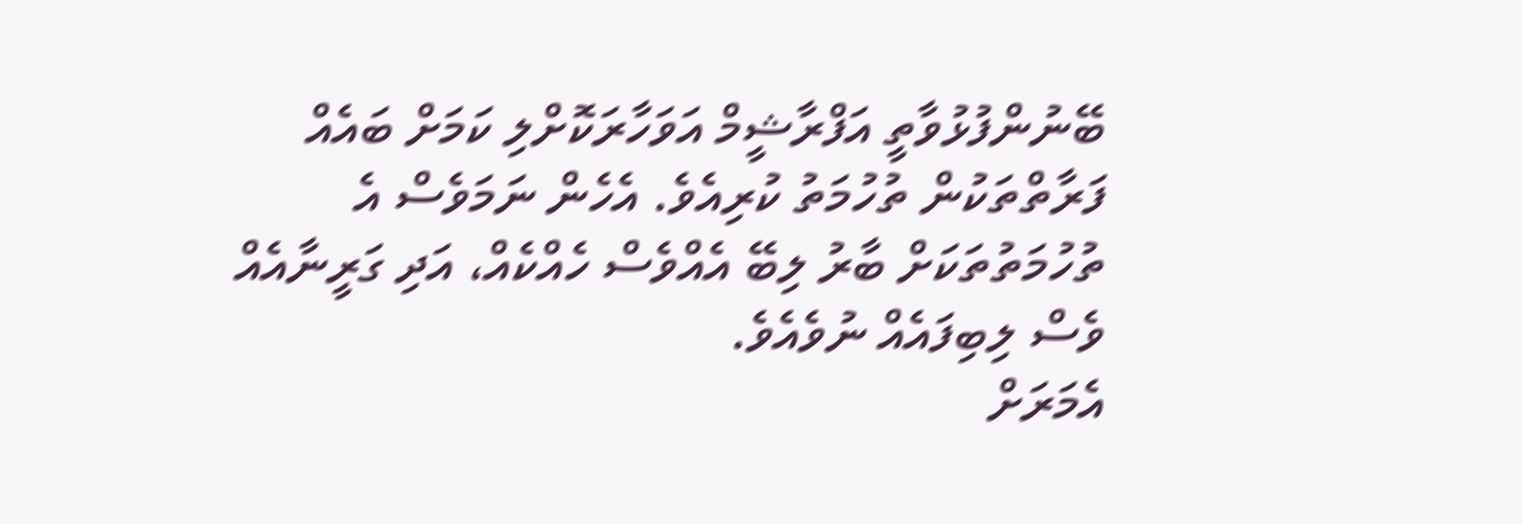ބޭނުންފުޅުވާތީ އަފްރާޝީމް އަވަހާރަކޮށްލި ކަމަށް ބައެއް ފަރާތްތަކުން ތުހުމަތު ކުރިއެވެ. އެހެން ނަމަވެސް އެ ތުހުމަތުތަކަށް ބާރު ލިބޭ އެއްވެސް ހެއްކެއް، އަދި ގަރީނާއެއް ވެސް ލިބިފައެއް ނުވެއެވެ.
އެމަރަށް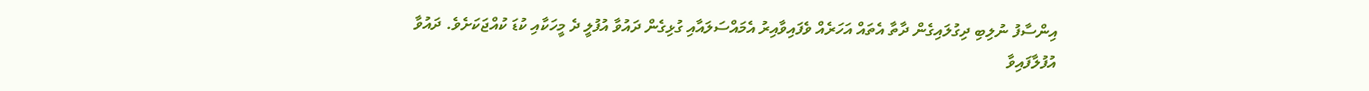އިންސާފު ނުލިބި ދިގުލައިގެން ދާތާ އެތައް އަހަރެއް ވެފައިވާއިރު އެމައްސަލައާއި ގުޅިގެން ދައުވާ އުފުލީ ދެ މީހަކާއި ކުޑަ ކުއްޖަކަށެވެ. ދައުވާ އުފުލާފައިވާ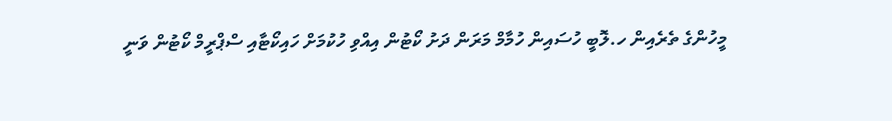މީހުންގެ ތެރެއިން ހ.ލޮބީ ހުސައިން ހުމާމް މަރަން ދަށު ކޯޓުން އިއްވި ހުކުމަށް ހައިކޯޓާއި ސްޕްރީމް ކޯޓުން ވަނީ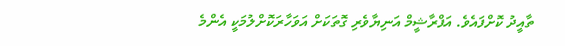ތާއީދު ކޮށްފައެވެ. އަފްރާޝީމް އަނިޔާވެރި ގޮތަކަށް އަވަހާރަކޮށްލުމަކީ އެންމެ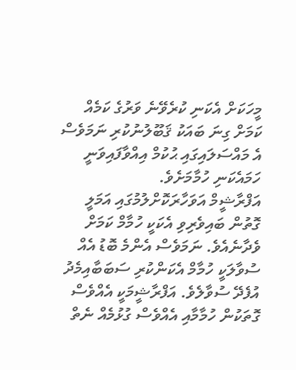މީހަކަށް އެކަނި ކުރެވޭނެ ވަރުގެ ކަމެއް ކަމަށް ގިނަ ބައަކު ޤަބޫލުނުކުރި ނަމަވެސް އެ މައްސަލައިގައި ޙުކުމް އިއްވާފައިވަނީ ހަމައެކަނި ހުމާމަށެވެ.
އަފްރާޝީމް އަވަހާރަކޮށްލުމުގައި އަމަލީ ގޮތުން ބައިވެރިވި އެކަކީ ހުމާމް ކަމަށް ވެދާނެއެވެ. ނަމަވެސް އެންމެ ބޮޑު އެއް ސުވާލަކީ ހުމާމް އެކަންކުރި ސަބަބާއިމެދު އުފެދޭ ސުވާލެވެ. އަފްރާޝީމަކީ އެއްވެސް ގޮތަކުން ހުމާމާއި އެއްވެސް ގުޅުމެއް ނެތް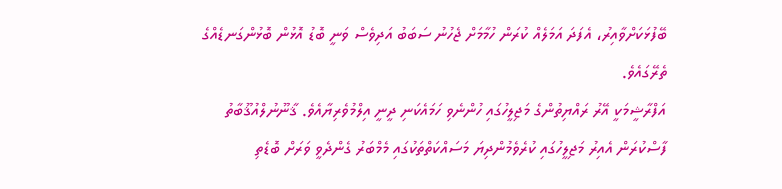ބޭފުޅަކަށްވާއިރު، އެފަދަ އަމަލެއް ކުރަން ހުމާމަށް ޖެހުނު ސަބަބު އަދިވެސް ވަނީ ބޮޑު އޮޅުން ބޮޅުންގަނޑެއްގެ ތެރޭގައެވެ.
އަފްރާޝީމަކީ އޭރު ރައްޔިތުންގެ މަޖިލީހުގައި ހުންނެވި ހަމައެކަނި ދީނީ އިލްމުވެރިޔާއެވެ. ޤާނޫނުލްއުޤޫބާތު ފާސްކުރަން އެއިރު މަޖިލީހުގައި ކުރެވެމުންދިޔަ މަސައްކަތްތަކުގައި މެމްބަރު ގެންދެވީ ވަރަށް ބޮޑެތި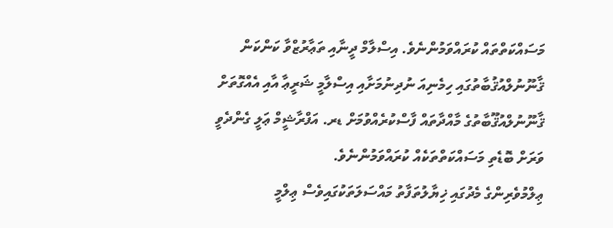މަސައްކަތްތައް ކުރައްވަމުންނެވެ. އިސްލާމް ދީނާއި ތަޢާރުޒްވާ ކަންކަން ޤާނޫނުލްއުޤުބާތުގައި ހިމެނިއަ ނުދިނުމަށާއި އިސްލާމީ ޝަރީޢާ އާއި އެއްގޮތަށް ޤާނޫނުލްއުޤޫބާތުގެ މާއްދާތައް ފާސްކުރެއްވުމަށް ޑރ. އަފްރާޝީމް ޢަލީ ގެންދެވީ ވަރަށް ބޮޑެތި މަސައްކަތްތަކެއް ކުރައްވަމުންނެވެ.
ޢިލްމުވެރިންގެ މެދުގައި ޚިޔާލުތަފާތު މައްސަލަތަކުގައިވެސް ޢިލްމީ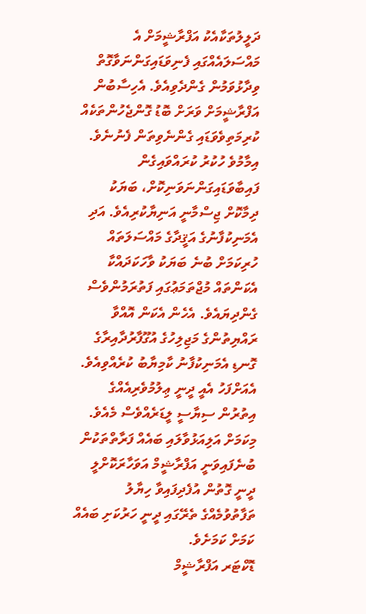ދަލީލުތަކާއެކު އަފްރާޝީމަށް އެ މައްސަލައެއްގައި ފެނިވަޑައިގަންނަވާގޮތް ވިދާޅުވަމުން ގެންދެވިއެވެ. އެހިސާބުން އަފްރާޝީމަށް ވަރަށް ބޮޑު ގޮންޖެހުންތަކެއް ކުރިމަތިވެވަޑައި ގެންނެވިތަން ފެނުނެވެ. އިމާމުވެ ހުކުރު ކުރައްވައިގެން ފައިބާވަޑައިގަންނަވަނިކޮށް، ބަޔަކު ދިމާކޮށް ޖިސްމާނީ އަނިޔާކުރިއެވެ. އަދި އެމަނިކުފާނުގެ އަޤީދާގެ މައްސަލަތައް ހުރިކަމަށް ބުނެ ބަޔަކު ވާހަކަދައްކާ އެކަންތައް މުޖްތަމަޢުގައި ފަތުރަމުންވެސް ގެންދިޔައެވެ. އެހެން އެކަން އޮއްވާ ރައްޔިތުންގެ މަޖިލިހުގެ އުގޫފާރުދާއިރާގެ ގޮނޑި އެމަނިކުފާނު ކާމިޔާބު ކުރެއްވިއެވެ. އެއަށްފަހު އެއީ ދީނީ ޢިލުމުވެރިއެއްގެ އިތުރުން ސިޔާސީ ލީޑަރެއްވެސް މެއެވެ. މިކަމަށް އަލިއަޅުވާލައި ބައެއް ފަރާތްތަކުން ބުނެފައިވަނީ އަފްރާޝީމް އަވަހާރަކޮށްލީ ދީނީ ގޮތުން އުފެދިފައިވާ ހިޔާލު ތަފާތުވުމެއްގެ ތެރޭގައި ދީނީ ހަރުކަށި ބައެއް ކަމަށް ކަމަށެވެ.
ޑޮކްޓަރ އަފްރާޝީމް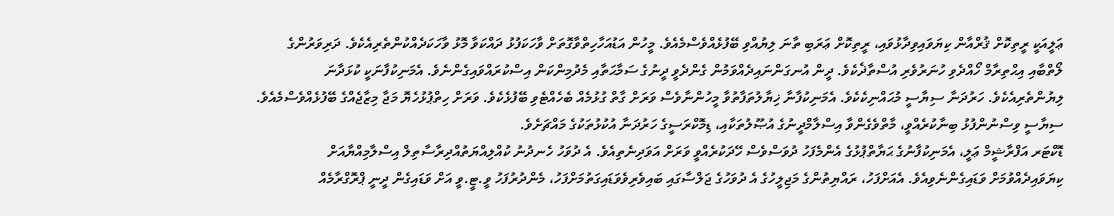ޢަލީއަކީ ރީތިކޮށް ޤުރްއާން ކިޔަވައިވިދާޅުވައި، ރީތިކޮށް ޢަރަބި ތާނަ ލިޔުއްވި ބޭފުޅެއްވެސްމެއެވެ. މީހުން އަޑުއަހާހިތްވާގޮތަށް ވާހަކަފުޅު ދައްކަވާ މޮޅު ވާހަކަދެއްކުންތެރިއެކެވެ. ދަރިވަރުންގެ ލޯތްބާއި އިޙްތިރާމް ހޯއްދެވި ހުނަރުވެރި އުސްތާޛެކެވެ. ދީން އުނގަންނައިދެއްވަމުން ގެންދެވީ ދީނުގެ ސަމާޙަތާއި މެދުމިންކަން އިސްކުރައްވައިގެންނެވެ. އެމަނިކުފާނަކީ ކުޅަދާނަ ލިޔުންތެރިއެކެވެ. ހަރުދަނާ ސިޔާސީ މުޙައްނިކެކެވެ. އެމަނިކުފާނާ ޚިޔާލުތަފާތުވާ މީހުންނާވެސް ވަރަށް ގާތް ގުޅުމެއް ބެހެއްޓެވި ބޭފުޅެކެވެ. ވަރަށް ހިތްޕުޅުހެޔޮ މަޖާ މިޒާޖެއްގެ ބޭފުޅެއްވެސްމެއެވެ. ސިޔާސީ ވިސްނުންފުޅު ބިނާކުރެއްވީ، މާތްވެގެންވާ އިސްލާމްދީނުގެ އުޞޫލުތަކާއި، ޑިމޮކްރަސީގެ ހަރުދަނާ އުކުޅުތަކުގެ މައްޗަށެވެ.
ޑޮކްޓަރ އަފްރާޝީމް ޢަލީ، އެމަނިކުފާނުގެ ޙަޔާތްޕުޅުގެ އެންމެފަހު ދުވަސްވެސް ހޭދަކުރެއްވީ ވަރަށް އަވަދިނެތިއެވެ. އެ ދުވަހު ހެނދުނު ކުއްލިއްޔަތުއްދިރާސާތިލް އިސްލާމިއްޔާއަށް ކިޔަވައިދެއްވުމަށް ވަޑައިގެންނެވިއެވެ. އެއަށްފަހު، ރައްޔިތުންގެ މަޖިލީހުގެ އެ ދުވަހުގެ ޖަލްސާގައި ބައިވެރިވެވަޑައިގަތުމަށްފަހު، މެންދުރުފަހު ވީ.ޓީ.ވީ އަށް ވަޑައިގެން ދީނީ ޕްރޮގްރާމެއް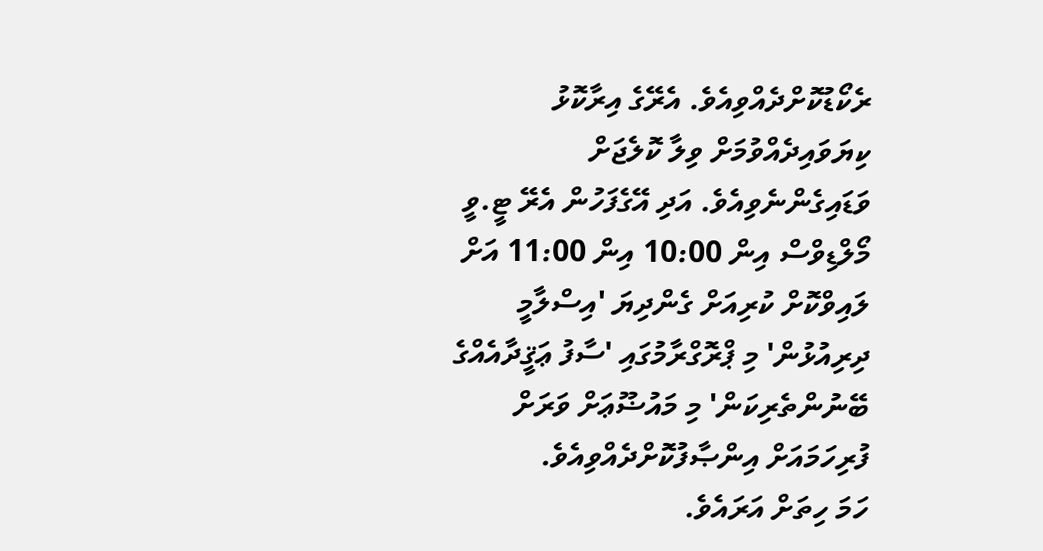ރެކޯޑުކޮށްދެއްވިއެވެ. އެރޭގެ އިރާކޮޅު ކިޔަވައިދެއްވުމަށް ވިލާ ކޮލެޖަށް ވަޑައިގެންނެވިއެވެ. އަދި އޭގެފަހުން އެރޭ ޓީ.ވީ މޯލްޑިވްސް އިން 10:00 އިން 11:00 އަށް ލައިވްކޮށް ކުރިއަށް ގެންދިޔަ 'އިސްލާމީ ދިރިއުޅުން' މި ޕްރޮގްރާމުގައި 'ސާފު ޢަޤީދާއެއްގެ ބޭނުންތެރިކަން' މި މައުޟޫޢަށް ވަރަށް ފުރިހަމައަށް އިންޞާފުކޮށްދެއްވިއެވެ.
ހަމަ ހިތަށް އަރައެވެ.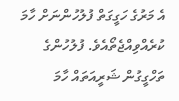އެ މަރުގެ ހަގީގަތް ފުލުހުންނަށް ހާމަ ކުރެއްވިއްޖެތޯއެވެ. ފުލުހުންގެ ތަހްގީގުން ޝަރީއަތައް ހާމަ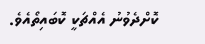ކޮށްދެވުނު އެއްޗަކީ ކޮބައިތޯއެވެ.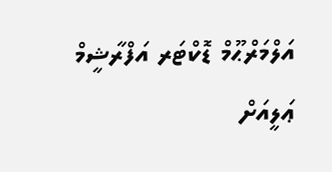އަލްމަރްޙޫމް ޑޮކްޓަރ އަފްރާޝީމް ޢަލީއަށް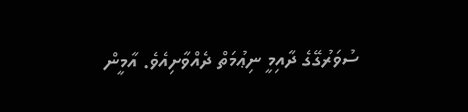ސުވަރުގޭގެ ދާއިމީ ނިޢުމަތް ދެއްވާށިއެވެ. އާމީން